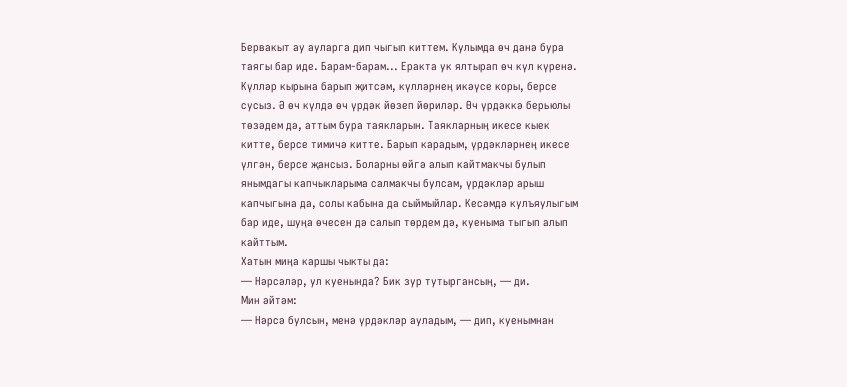Бервакыт ау ауларга дип чыгып киттем. Кулымда өч данә бура таягы бар иде. Барам-барам... Еракта ук ялтырап өч күл күренә. Күлләр кырына барып җитсәм, күлләрнең икәүсе коры, берсе сусыз. Ә өч күлдә өч үрдәк йөзеп йөриләр. Өч үрдәккә берьюлы төзәдем дә, аттым бура таякларын. Таякларның икесе кыек китте, берсе тимичә китте. Барып карадым, үрдәкләрнең икесе үлгән, берсе җансыз. Боларны өйгә алып кайтмакчы булып янымдагы капчыкларыма салмакчы булсам, үрдәкләр арыш капчыгына да, солы кабына да сыймыйлар. Кесәмдә кулъяулыгым бар иде, шуңа өчесен дә салып төрдем дә, куеныма тыгып алып кайттым.
Хатын миңа каршы чыкты да:
— Нәрсәләр, ул куенында? Бик зур тутыргансың, — ди.
Мин әйтәм:
— Нәрсә булсын, менә үрдәкләр ауладым, — дип, куенымнан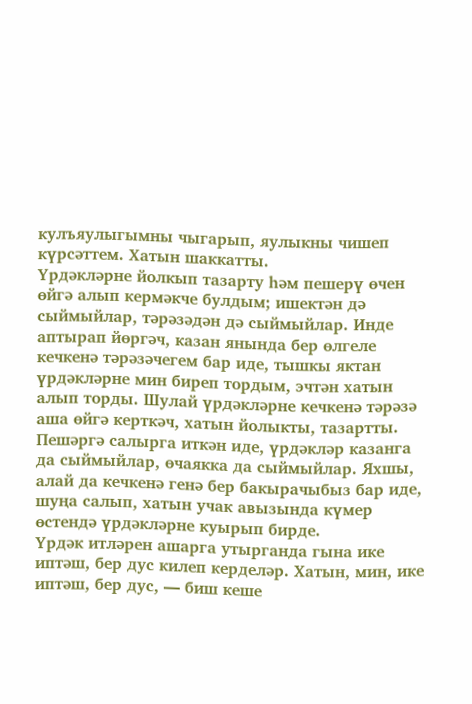кулъяулыгымны чыгарып, яулыкны чишеп күрсәттем. Хатын шаккатты.
Үрдәкләрне йолкып тазарту һәм пешерү өчен өйгә алып кермәкче булдым; ишектән дә сыймыйлар, тәрәзәдән дә сыймыйлар. Инде аптырап йөргәч, казан янында бер өлгеле кечкенә тәрәзәчегем бар иде, тышкы яктан үрдәкләрне мин биреп тордым, эчтән хатын алып торды. Шулай үрдәкләрне кечкенә тәрәзә аша өйгә керткәч, хатын йолыкты, тазартты. Пешәргә салырга иткән иде, үрдәкләр казанга да сыймыйлар, өчаякка да сыймыйлар. Яхшы, алай да кечкенә генә бер бакырачыбыз бар иде, шуңа салып, хатын учак авызында күмер өстендә үрдәкләрне куырып бирде.
Үрдәк итләрен ашарга утырганда гына ике иптәш, бер дус килеп керделәр. Хатын, мин, ике иптәш, бер дус, — биш кеше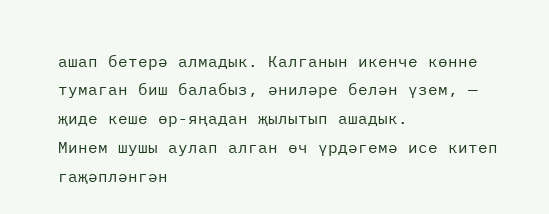ашап бетерә алмадык. Калганын икенче көнне тумаган биш балабыз, әниләре белән үзем, — җиде кеше өр-яңадан җылытып ашадык.
Минем шушы аулап алган өч үрдәгемә исе китеп гаҗәпләнгән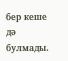бер кеше дә булмады.